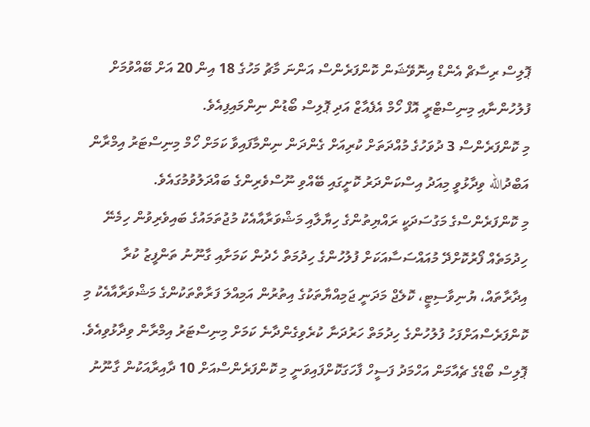ޕޮލިސް ރިސާޗް އެންޑް އިނޮވޭޝަން ކޮންފަރެންސް އަންނަ މާޗު މަހުގެ 18 އިން 20 އަށް ބޭއްވުމަށް ފުލުހުންނާއި މިނިސްޓްރީ އޮފް ހޯމް އެފެއާޒް އަދި ޕޮލިސް ބޯޑުން ނިންމައިފިއެވެ.
މި ކޮންފަރެންސް 3 ދުވަހުގެ މުއްދަތަށް ކުރިއަށް ގެންދަން ނިންމާފައިވާ ކަމަށް ހޯމް މިނިސްޓަރު އިމްރާން އަބްދުالله ވިދާޅުވީ މިއަދު އިސްކަންދަރު ކޮށީގައި ބޭއްވި ނޫސްވެރިންގެ ބައްދަލުވުމުގައެވެ.
މި ކޮންފަރެންސްގެ މަގުސަދަކީ ރައްޔިތުންގެ ހިޔާލާއި މަޝްވަރާއާއެކު މުޖުތަމައުގެ ބައިވެރިވުން ހިމެނޭ ހިދުމަތެއް ފޯރުކޮށްދޭ މުއައްސަސާއަކަށް ފުލުހުންގެ ހިދުމަތް ހެދުން ކަމަށާއި ގާނޫނު ތަންފީޒު ކުރާ އިދާރާތައް، ޔުނިވާސިޓީ، ކޮލެޖް މަދަނީ ޖަމިއްޔާތަކުގެ އިތުރުން އަމިއްލަ ފަރާތްތަކުންގެ މަޝްވަރާއާއެކު މި ކޮންފަރެސްއަށްފަހު ފުލުހުންގެ ހިދުމަތް ހަރުދަނާ ކުރެވިގެންދާނެ ކަމަށް މިނިސްޓަރު އިމްރާން ވިދާޅުވިއެވެ.
ޕޮލިސް ބޯޑްގެ ޗެއާމަން އަހްމަދު ފަސީހް ފާހަގަކޮށްފައިވަނީ މި ކޮންފަރެންސްއަށް 10 ދާއިރާއަކުން ގާނޫނު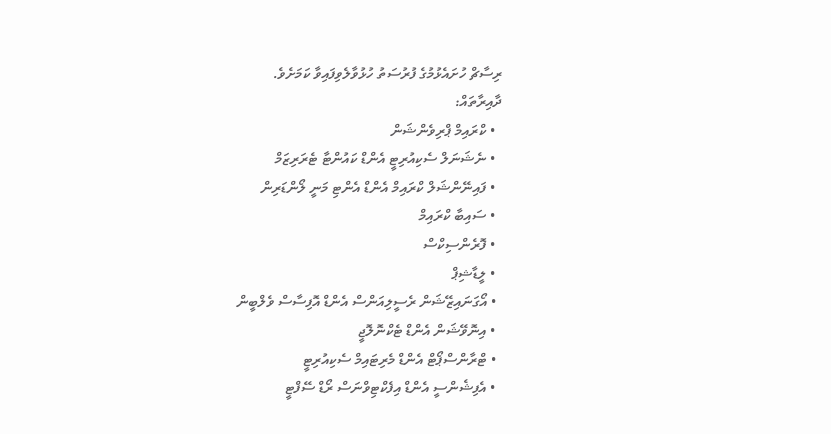ރިސާޗް ހުށައެޅުމުގެ ފުރުސަތު ހުޅުވާލެވިފައިވާ ކަމަށެވެ.
ދާއިރާތައް:
  • ކްރައިމް ޕްރިވެންޝަން
  • ނެޝަނަލް ސެކިއުރިޓީ އެންޑް ކައުންޓާ ޓެރަރިޒަމް
  • ފައިނޭންޝަލް ކްރައިމް އެންޑް އެންޓި މަނީ ލޯންޑަރިން
  • ސައިބާ ކްރައިމް
  • ފޮރެންސިކްސް
  • ލީޑާޝިޕް
  • އޯގަނައިޒޭޝަން ރެސީލިއަންސް އެންޑް އޮފިސާސް ވެލްބީން
  • އިނޮވޭޝަން އެންޑް ޓެކްނޮލޮޖީ
  • ޓްރާންސްޕޯޓް އެންޑް މެރިޓައިމް ސެކިއުރިޓީ
  • އެފިޝެންސީ އެންޑް އިފެކްޓިވްނަސް ރޯޑް ސޭފްޓީ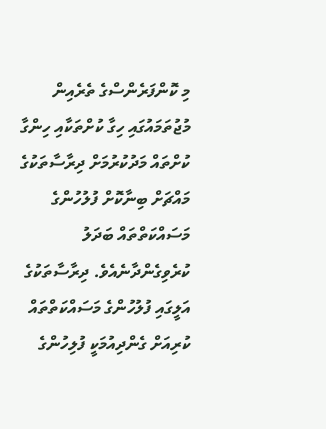މި ކޮންފަރެންސްގެ ތެރެއިން މުޖުތަމައުގައި ހިގާ ކުށްތަކާއި ހިންގާ ކުށްތައް މަދުކުރުމަށް ދިރާސާތަކުގެ މައްޗަށް ބިނާކޮށް ފުލުހުންގެ މަސައްކަތްތައް ބަދަލު ކުރެވިގެންދާނެއެވެ. ދިރާސާތަކުގެ އަލީގައި ފުލުހުންގެ މަސައްކަތްތައް ކުރިއަށް ގެންދިއުމަކީ ފުލިހުންގެ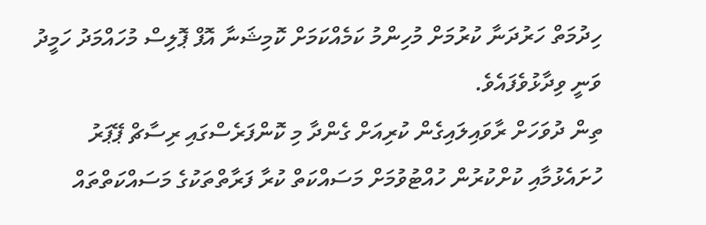ހިދުމަތް ހަރުދަނާ ކުރުމަށް މުހިންމު ކަމެއްކަމަށް ކޮމިޝަނާ އޮފް ޕޮލިސް މުހައްމަދު ހަމީދު ވަނީ ވިދާޅުވެފައެވެ.
ތިން ދުވަހަށް ރާވައިލައިގެން ކުރިއަށް ގެންދާ މި ކޮންފަރެސްގައި ރިސާޗް ޕޭޕަރު ހުށައެޅުމާއި ކުށްކުރުން ހުއްޓުވުމަށް މަސައްކަތް ކުރާ ފަރާތްތަކުގެ މަސައްކަތްތައް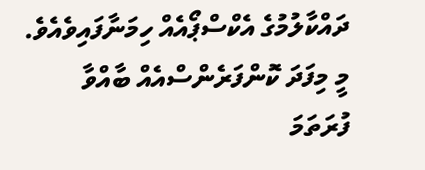ދައްކާލުމުގެ އެކްސްޕޯއެއް ހިމަނާފައިވެއެވެ. މީ މިފަދަ ކޮންފަރެންސްއެއް ބާއްވާ ފުރަތަމަ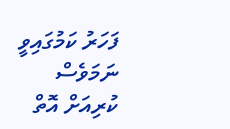ފަހަރު ކަމުގައިވީ ނަމަވެސް ކުރިއަށް އޮތް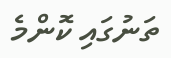ތަނުގައި ކޮންމެ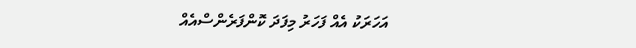އަހަރަކު އެއް ފަހަރު މިފަދަ ކޮންފަރެންސްއެއް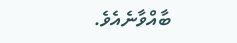ބާއްވާނެއެވެ.